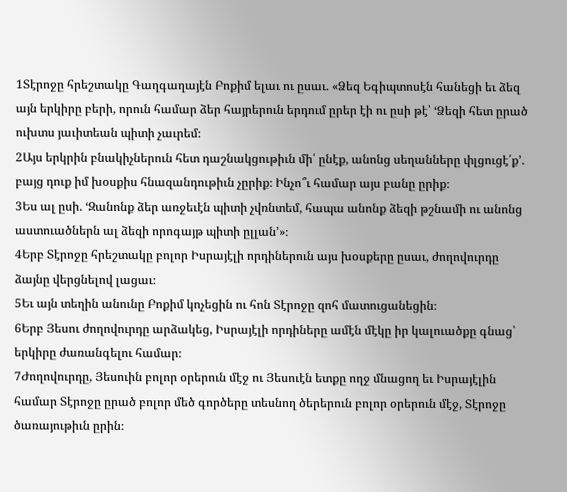1Տէրոջը հրեշտակը Գաղգաղայէն Բոքիմ ելաւ ու ըսաւ. «Ձեզ Եգիպտոսէն հանեցի եւ ձեզ այն երկիրը բերի, որուն համար ձեր հայրերուն երդում ըրեր էի ու ըսի թէ՝ ‘Ձեզի հետ ըրած ուխտս յաւիտեան պիտի չաւրեմ։
2Այս երկրին բնակիչներուն հետ դաշնակցութիւն մի՛ ընէք, անոնց սեղանները փլցուցէ՛ք’. բայց դուք իմ խօսքիս հնազանդութիւն չըրիք։ Ինչո՞ւ համար այս բանը ըրիք։
3Ես ալ ըսի. ‘Զանոնք ձեր առջեւէն պիտի չվռնտեմ, հապա անոնք ձեզի թշնամի ու անոնց աստուածներն ալ ձեզի որոգայթ պիտի ըլլան’»։
4Երբ Տէրոջը հրեշտակը բոլոր Իսրայէլի որդիներուն այս խօսքերը ըսաւ, ժողովուրդը ձայնը վերցնելով լացաւ։
5Եւ այն տեղին անունը Բոքիմ կոչեցին ու հոն Տէրոջը զոհ մատուցանեցին։
6Երբ Յեսու ժողովուրդը արձակեց, Իսրայէլի որդիները ամէն մէկը իր կալուածքը գնաց՝ երկիրը ժառանգելու համար։
7Ժողովուրդը, Յեսուին բոլոր օրերուն մէջ ու Յեսուէն ետքը ողջ մնացող եւ Իսրայէլին համար Տէրոջը ըրած բոլոր մեծ գործերը տեսնող ծերերուն բոլոր օրերուն մէջ, Տէրոջը ծառայութիւն ըրին։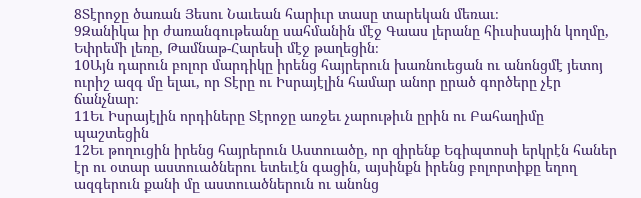8Տէրոջը ծառան Յեսու Նաւեան հարիւր տասը տարեկան մեռաւ։
9Զանիկա իր ժառանգութեանը սահմանին մէջ Գաաս լերանը հիւսիսային կողմը, Եփրեմի լեռը, Թամնաթ-Հարեսի մէջ թաղեցին։
10Այն դարուն բոլոր մարդիկը իրենց հայրերուն խառնուեցան ու անոնցմէ յետոյ ուրիշ ազգ մը ելաւ, որ Տէրը ու Իսրայէլին համար անոր ըրած գործերը չէր ճանչնար։
11Եւ Իսրայէլին որդիները Տէրոջը առջեւ չարութիւն ըրին ու Բահաղիմը պաշտեցին
12Եւ թողուցին իրենց հայրերուն Աստուածը, որ զիրենք Եգիպտոսի երկրէն հաներ էր ու օտար աստուածներու ետեւէն գացին, այսինքն իրենց բոլորտիքը եղող ազգերուն քանի մը աստուածներուն ու անոնց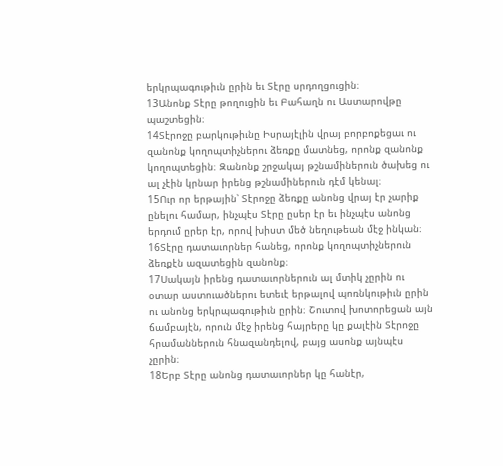երկրպագութիւն ըրին եւ Տէրը սրդողցուցին։
13Անոնք Տէրը թողուցին եւ Բահաղն ու Աստարովթը պաշտեցին։
14Տէրոջը բարկութիւնը Իսրայէլին վրայ բորբոքեցաւ ու զանոնք կողոպտիչներու ձեռքը մատնեց, որոնք զանոնք կողոպտեցին։ Զանոնք շրջակայ թշնամիներուն ծախեց ու ալ չէին կրնար իրենց թշնամիներուն դէմ կենալ։
15Ուր որ երթային՝ Տէրոջը ձեռքը անոնց վրայ էր չարիք ընելու համար, ինչպէս Տէրը ըսեր էր եւ ինչպէս անոնց երդում ըրեր էր, որով խիստ մեծ նեղութեան մէջ ինկան։
16Տէրը դատաւորներ հանեց, որոնք կողոպտիչներուն ձեռքէն ազատեցին զանոնք։
17Սակայն իրենց դատաւորներուն ալ մտիկ չըրին ու օտար աստուածներու ետեւէ երթալով պոռնկութիւն ըրին ու անոնց երկրպագութիւն ըրին։ Շուտով խոտորեցան այն ճամբայէն, որուն մէջ իրենց հայրերը կը քալէին Տէրոջը հրամաններուն հնազանդելով, բայց ասոնք այնպէս չըրին։
18Երբ Տէրը անոնց դատաւորներ կը հանէր,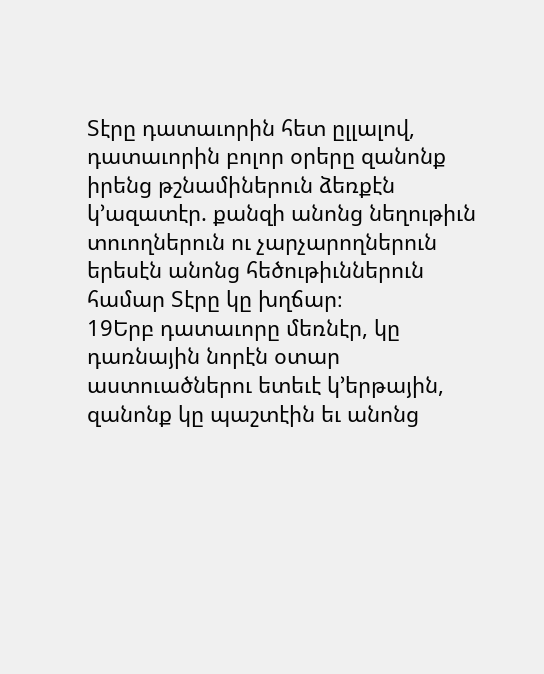Տէրը դատաւորին հետ ըլլալով, դատաւորին բոլոր օրերը զանոնք իրենց թշնամիներուն ձեռքէն կ’ազատէր. քանզի անոնց նեղութիւն տուողներուն ու չարչարողներուն երեսէն անոնց հեծութիւններուն համար Տէրը կը խղճար։
19Երբ դատաւորը մեռնէր, կը դառնային նորէն օտար աստուածներու ետեւէ կ’երթային, զանոնք կը պաշտէին եւ անոնց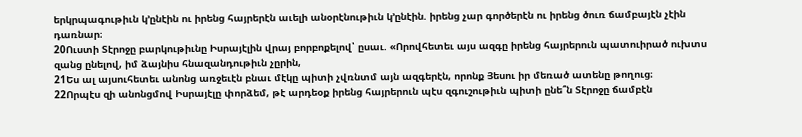երկրպագութիւն կ’ընէին ու իրենց հայրերէն աւելի անօրէնութիւն կ’ընէին. իրենց չար գործերէն ու իրենց ծուռ ճամբայէն չէին դառնար։
20Ուստի Տէրոջը բարկութիւնը Իսրայէլին վրայ բորբոքելով՝ ըսաւ. «Որովհետեւ այս ազգը իրենց հայրերուն պատուիրած ուխտս զանց ընելով, իմ ձայնիս հնազանդութիւն չըրին,
21Ես ալ այսուհետեւ անոնց առջեւէն բնաւ մէկը պիտի չվռնտմ այն ազգերէն, որոնք Յեսու իր մեռած ատենը թողուց։
22Որպէս զի անոնցմով Իսրայէլը փորձեմ, թէ արդեօք իրենց հայրերուն պէս զգուշութիւն պիտի ընե՞ն Տէրոջը ճամբէն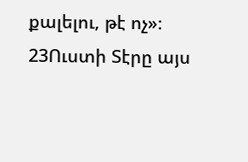քալելու, թէ ոչ»։
23Ուստի Տէրը այս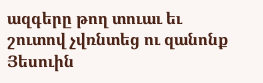ազգերը թող տուաւ եւ շուտով չվռնտեց ու զանոնք Յեսուին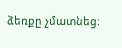ձեռքը չմատնեց։